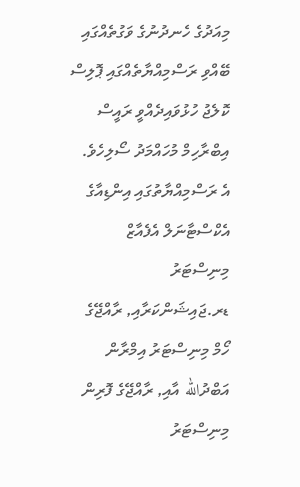މިއަދުގެ ހެނދުނުގެ ވަގުތެއްގައި ބޭއްވި ރަސްމިއްޔާތެއްގައި ޕޮލިސް ކޮލެޖު ހުޅުވައިދެއްވީ ރައީސް އިބްރާހިމް މުހައްމަދު ސޯލިހެވެ.
އެ ރަސްމިއްޔާތުގައި އިންޑިއާގެ އެކްސްޓާނަލް އެފެއާޒް މިނިސްޓަރު ޑރ.ޖައިޝަންކަރާއި, ރާއްޖޭގެ ހޯމް މިނިސްޓަރު އިމްރާން އަބްދުالله އާއި, ރާއްޖޭގެ ފޮރިން މިނިސްޓަރު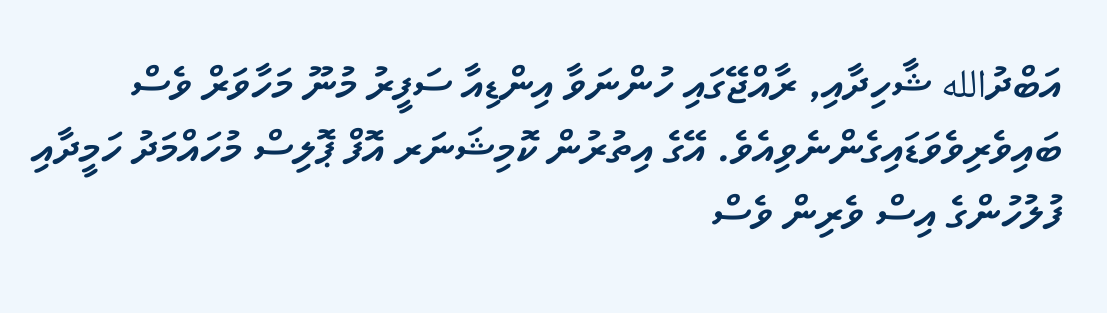އަބްދުالله ޝާހިދާއި, ރާއްޖޭގައި ހުންނަވާ އިންޑިއާ ސަފީރު މުނޫ މަހާވަރް ވެސް ބައިވެރިވެވަޑައިގެންނެވިއެވެ. އޭގެ އިތުރުން ކޮމިޝަނަރ އޮފް ޕޮލިސް މުހައްމަދު ހަމީދާއި ފުލުހުންގެ އިސް ވެރިން ވެސް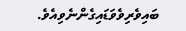ބައިވެރިވެވަޑައިގެންނެވިއެވެ.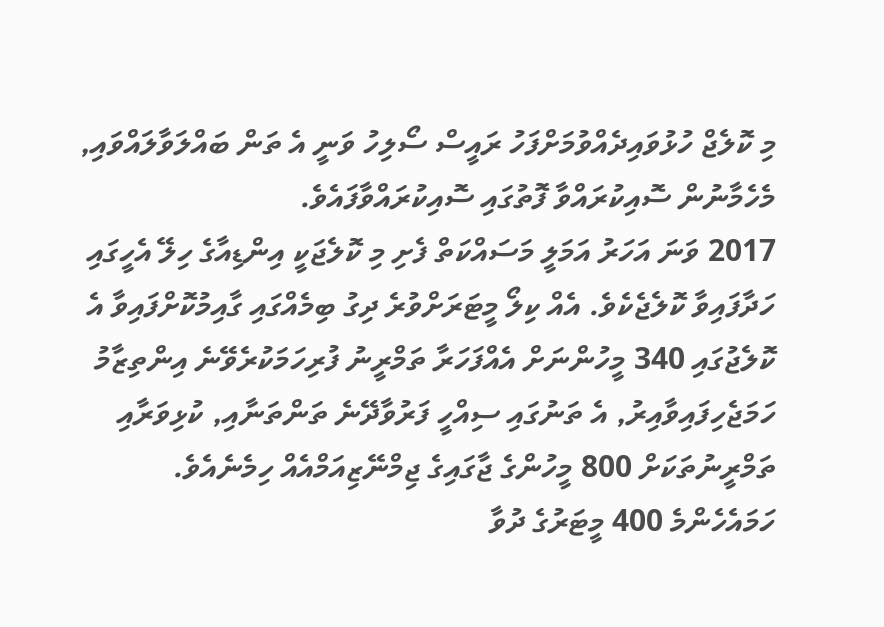މި ކޮލެޖް ހުޅުވައިދެއްވުމަށްފަހު ރައީސް ސޯލިހު ވަނީ އެ ތަން ބައްލަވާލައްވައި, މެހެމާނުން ސޮއިކުރައްވާ ފޮތުގައި ސޮއިކުރައްވާފައެވެ.
2017 ވަނަ އަހަރު އަމަލީ މަސައްކަތް ފެށި މި ކޮލެޖަކީ އިންޑިއާގެ ހިލޭ އެހީގައި ހަދާފައިވާ ކޮލެޖެކެވެ. އެއް ކިލޯ މީޓަރަށްވުރެ ދިގު ބިމެއްގައި ގާއިމުކޮށްފައިވާ އެ ކޮލެޖުގައި 340 މީހުންނަށް އެއްފަހަރާ ތަމްރީނު ފުރިހަމަކުރެވޭނެ އިންތިޒާމު ހަމަޖެހިފައިވާއިރު, އެ ތަނުގައި ސިއްހީ ފަރުވާދޭނެ ތަންތަނާއި, ކުޅިވަރާއި ތަމްރީނުތަކަށް 800 މީހުންގެ ޖާގައިގެ ޖިމްނޭޒިއަމްއެއް ހިމެނެއެވެ. ހަމައެހެންމެ 400 މީޓަރުގެ ދުވާ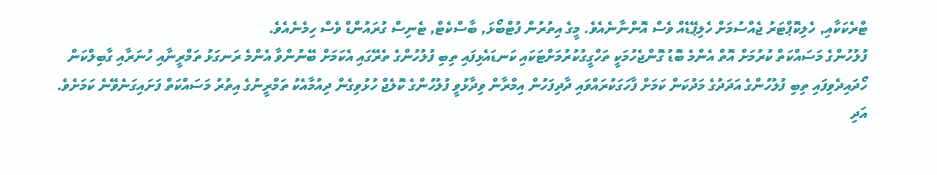ޓްރެކަކާއި, ހެލިކޮޕްޓަރު ޖެއްސުމަށް ހެލިޕޭޑެއް ވެސް އޮންނާނެއެވެ. މީގެ އިތުރުން ފުޓްބޯޅަ, ބާސްކެޓް, ޓެނިސް ގުރައުންޑް ވެސް ހިމެނެއެވެ.
ފުލުހުންގެ މަސައްކަތް ކުރުމަށް އޮތް އެންމެ ބޮޑު ގޮންޖެހުމަކީ ތަހްގީގުކުރުމަށްޓަކައި ކަނޑައެޅިފައި ތިބި ފުލުހުންގެ ތެރޭގައި އެކަމަށް ބޭނުންވާ އެންމެ ރަނގަޅު ތަމްރީނާއި ހުނަރާއި ގާބިލްކަން ހޯދައިދެވިފައި ތިބި ފުލުހުންގެ އަދަދުގެ މަދުކަން ކަމަށް ފާހަގަކުރައްވައި ދާދިފަހުން އިމްރާން ވިދާޅުވީ ފުލުހުންގެ ކޮލެޖް ހުޅުވިގެން ދިއުމާއެކު ތަމްރީނުގެ އިތުރު މަސައްކަތް ފަށައިގަނެވޭނެ ކަމަށެވެ. އަދި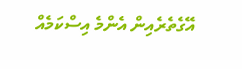އޭގެތެރެއިން އެންމެ އިސްކަމެއް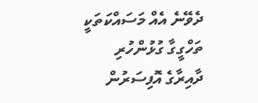ދެވޭނެ އެއް މަސައްކަތަކީ ތަހްގީގާ ގުޅުންހުރި ދާއިރާގެ އޮފިސަރުން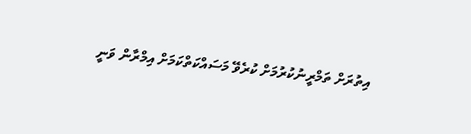އިތުރަށް ތަމްރީނުކުރުމަށް ކުރެވޭ މަސައްކަތްކަމަށް އިމްރާން ވަނީ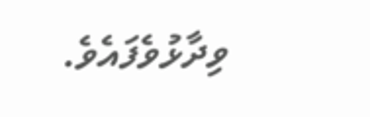ވިދާޅުވެފައެވެ.